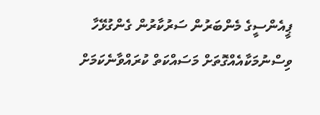ޕީއެންސީގެ މެންބަރުން ސަރުކާރުން ގެންގުޅޭހާ ވިސްނުމަކާއެއްގޮތަށް މަސައްކަތް ކުރައްވާނެކަމަށް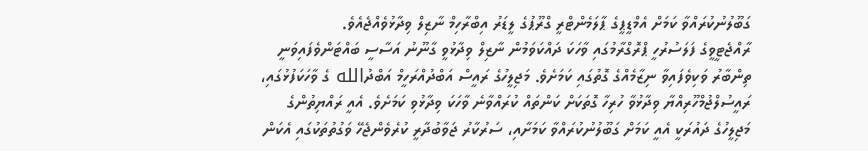ގަބޫލުނުކުރައްވާ ކަމަށް އެމްޑީޕީގެ ޕާލަމެންޓްރީ ގްރޫޕުގެ ލީޑަރު އިބްރާހިމް ނާޒިލް ވިދާޅުވެއްޖެއެވެ.
ރާއްޖެޓީވީގެ ފަލަސުރުހީ ޕްރޮގްރާމުގައި ވާހަކަ ދައްކަވަމުން ނާޒިލް ވިދާޅުވީ ގާނޫނު އަސާސީ ބައްޓަންވެފައިވަނީ ތިންބާރު ވަކިވެފައިވާ ނިޒާމެއްގެ ގޮތުގައި ކަމަށެވެ. މަޖިލީހުގެ ރައީސް އަބްދުއްރަހީމް އަބްދުالله ގެ ވާހަކަފުޅުގައި، ރައީސުލްޖުމްހޫރިއްޔާ ވިދާޅުވާ ހުރިހާ ގޮތަކަށް ކަންތައް ކުރައްވާނެ ވާހަކަ ވިދާޅުވި ކަމަށެވެ. އެއީ ރައްޔިތުންގެ މަޖިލީހުގެ ދައުރަކީ އެއީ ކަމަށް ގަބޫލުނުކުރައްވާ ކަމަށާއި، ސަރުކާރު ޖަވާބުދާރީ ކުރެވެންޖެހޭ ވަގުތުތަކުގައި އެކަން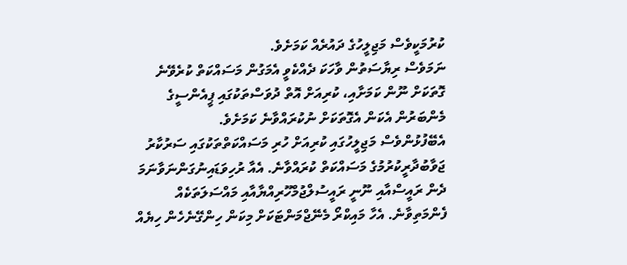ކުރުމަކީވެސް މަޖިލީހުގެ ދައުރެއް ކަމަށެވެ.
ނަމަވެސް ރިޔާސަތުން ވާހަކަ ދެއްކެވީ އެމަގުން މަސައްކަތް ކުރެވޭނެ ގޮތަކަށް ނޫން ކަމަށާއި، ކުރިއަށް އޮތް ދުވަސްތަކުގައި ޕީއެންސީގެ މެންބަރުން އެކަން އެގޮތަކަށް ނުކުރައްވާނެ ކަމަށެވެ.
އެބޭފުޅުންވެސް މަޖިލީހުގައި ކުރިއަށް ހުރި މަސައްކަތްތަކުގައި ސަރުކާރު ޖަވާބުދާރީކުރުމުގެ މަސައްކަތް ކުރައްވާނެ. އެއާ ރުހިވަޑައިނުގަންނަވާނަމަ ދެން ރައީސްއާއި ނޫނީ ރައީސުލްޖުމްހޫރިއްޔާއާއި މައްސަލަތަކެއް ފެންމަތިވާނެ. އެހާ މައިކްރޯ މެނޭޖްމަންޓަކަށް މިކަން ހިންގޭނެހެން ހިޔެއް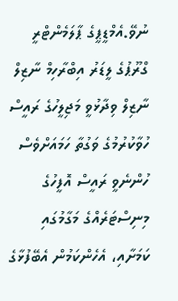ނުވޭ.އެމްޑީޕީގެ ޕާލަމެންޓްރީ ގްރޫޕުގެ ލީޑަރު އިބްރާހިމް ނާޒިލް
ނާޒިލް ވިދާޅުވީ މަޖިލީހުގެ ރައީސް ހުވާކުރުމުގެ ވަގުތާ ހަމައަށްވެސް ހުންނެވީ ރައީސް އޮފީހުގެ މިނިސްޓަރެއްގެ މަގާމުގައި ކަމަށާއި، އެހެންކަމުން އެބޭފުޅާގެ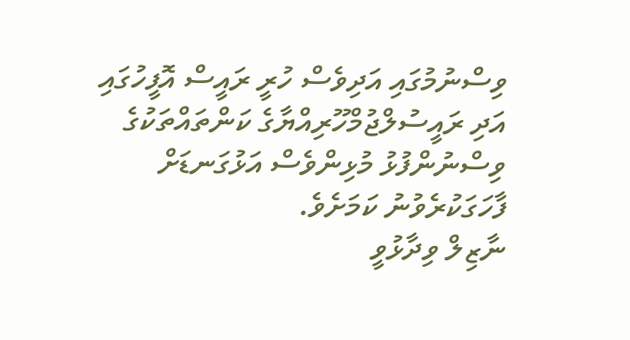ވިސްނުމުގައި އަދިވެސް ހުރީ ރައީސް އޮފީހުގައި އަދި ރައީސުލްޖުމްހޫރިއްޔާގެ ކަންތައްތަކުގެ ވިސްނުންފުޅު މުޅިންވެސް އަޅުގަނޑަށް ފާހަގަކުރެވުނު ކަމަށެވެ.
ނާޒިލް ވިދާޅުވީ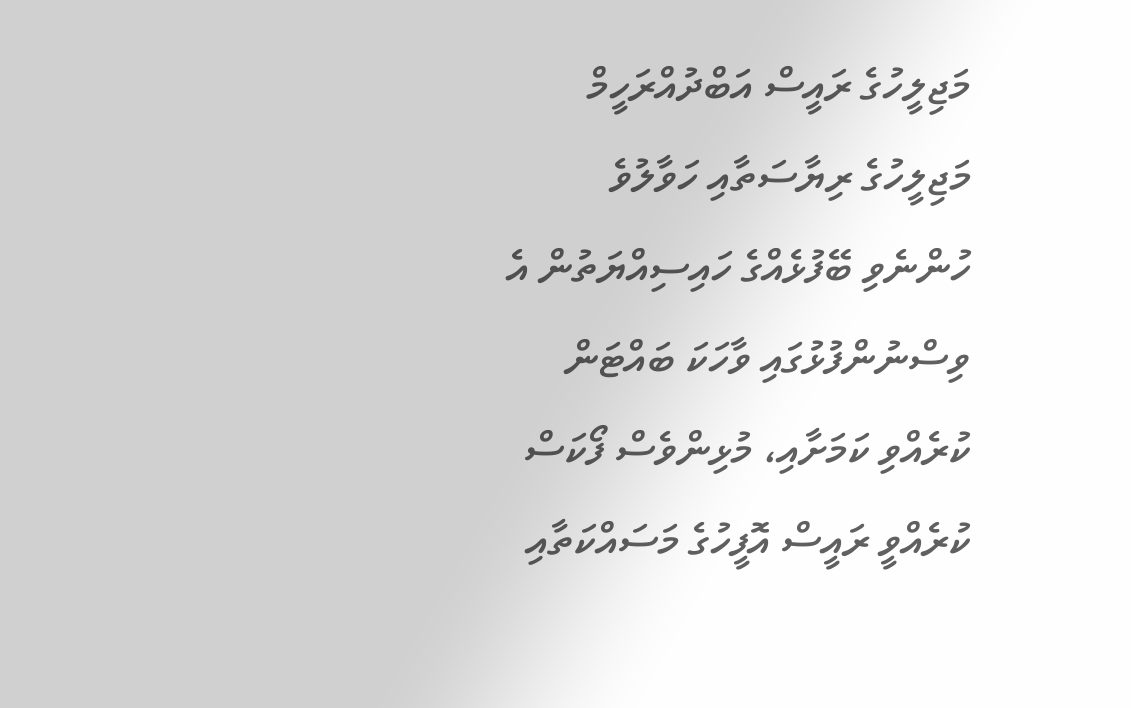މަޖިލީހުގެ ރައީސް އަބްދުއްރަހީމް މަޖިލީހުގެ ރިޔާސަތާއި ހަވާލުވެ ހުންނެވި ބޭފުޅެއްގެ ހައިސިއްޔަތުން އެ ވިސްނުންފުޅުގައި ވާހަކަ ބައްޓަން ކުރެއްވި ކަމަށާއި، މުޅިންވެސް ފޯކަސް ކުރެއްވީ ރައީސް އޮފީހުގެ މަސައްކަތާއި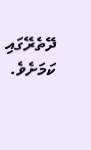ދޭތެރޭގައި ކަމަށެވެ.